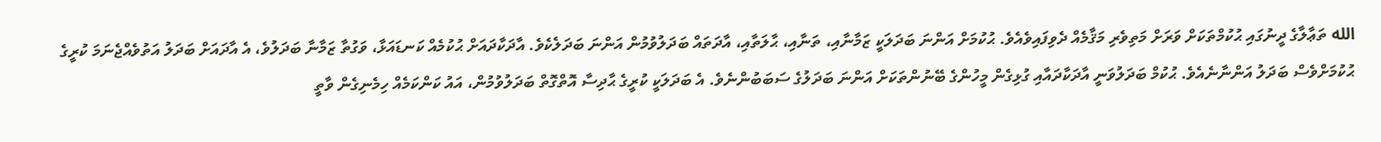الله ތަޢާލާގެ ދީނުގައި ޙުކުމްތަކަށް ވަރަށް މަތިވެރި މަޤާމެއް ދެވިފައިވެއެވެ. ޙުކުމަށް އަންނަ ބަދަލަކީ ޒަމާނާއި، ތަނާއި، ޙާލަތާއި، އާދަތައް ބަދަލުވުމުން އަންނަ ބަދަލެކެވެ. އާދަކާދައަށް ޙުކުމެއް ކަނޑައަޅާ، ވަގުތާ ޒަމާނާ ބަދަލުވެ، އެ އާދައަށް ބަދަލު އަތުވެއްޖެނަމަ ކުރީގެ ޙުކުމަށްވެސް ބަދަލު އަންނާނެއެވެ. ޙުކުމް ބަދަލުވަނީ އާދަކާދައާއި ގުޅިގެން މީހުންގެ ބޭނުންތަކަށް އަންނަ ބަދަލުގެ ސަބަބުންނެވެ. އެ ބަދަލަކީ ކުރީގެ ޙާދިސާ އޮތްގޮތް ބަދަލުވުމުން، އައު ކަންކަމެއް ހިމެނިގެން ވާތީ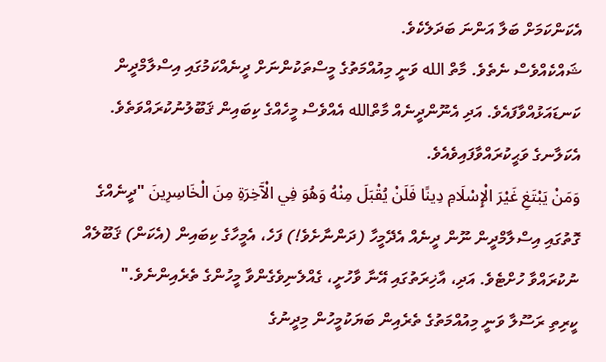އެކަންކަމަށް ބަލާ އަންނަ ބަދަލެކެވެ.
ޝައްކެއްވެސް ނެތެވެ. މާތް الله ވަނީ މިއުއްމަތުގެ މީސްތަކުންނަށް ދީނެއްކަމުގައި އިސްލާމްދީން ކަނޑައަޅުއްވާފައެވެ. އަދި އެނޫންދީނެއް މާތްالله އެއްވެސް މީހެއްގެ ކިބައިން ޤަބޫލުނުކުރައްވަތެވެ. އެކަލާނގެ ވަޙީކުރައްވާފައިވެއެވެ.
وَمَنْ يَبْتَغِ غَيْرَ الْإِسْلَامِ دِينًا فَلَنْ يُقْبَلَ مِنْهُ وَهُوَ فِي الْآَخِرَةِ مِنَ الْخَاسِرِينَ "ދީނެއްގެ ގޮތުގައި އިސްލާމްދީން ނޫން ދީނެއް އެދޭމީހާ (ދަންނާށެވެ!) ފަހެ، އެމީހާގެ ކިބައިން (އެކަން) ޤަބޫލެއް ނުކުރައްވާ ހުށްޓެވެ. އަދި، އާޚިރަތުގައި އޭނާ ވާހުށީ، ގެއްލެނިވެގެންވާ މީހުންގެ ތެރެއިންނެވެ."
ކީރިތި ރަސޫލާ ވަނީ މިއުއްމަތުގެ ތެރެއިން ބަޔަކުމީހުން މިދީނުގެ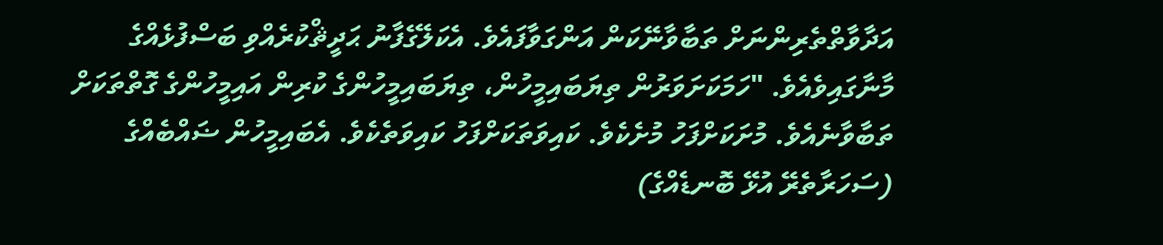އަދާވާތްތެރިންނަށް ތަބާވާނޭކަން އަންގަވާފައެވެ. އެކަލޭގެފާނު ޙަދީޘްކުރެއްވި ބަސްފުޅެއްގެ މާނާގައިވެއެވެ. "ހަމަކަށަވަރުން ތިޔަބައިމީހުން، ތިޔަބައިމީހުންގެ ކުރިން އައިމީހުންގެ ގޮތްތަކަށް ތަބާވާނެއެވެ. މުށަކަށްފަހު މުށެކެވެ. ކައިވަތަކަށްފަހު ކައިވަތެކެވެ. އެބައިމީހުން ޟައްބެއްގެ (ސަހަރާތެރޭ އުޅޭ ބޮނޑެއްގެ)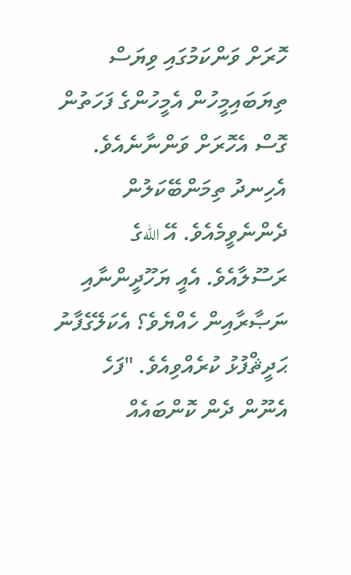ހޮރަށް ވަންކަމުގައި ވިޔަސް ތިޔަބައިމީހުން އެމީހުންގެ ފަހަތުން ގޮސް އެހޮރަށް ވަންނާނެއެވެ. އެހިނދު ތިމަންބޭކަލުން ދެންނެވީމެއެވެ. އޭ اللهގެ ރަސޫލާއެވެ. އެއީ ޔަހޫދީންނާއި ނަޞާރާއިން ހެއްޔެވެ؟ އެކަލޭގެފާނު ޙަދީޘްފުޅު ކުރެއްވިއެވެ. "ފަހެ އެނޫން ދެން ކޮންބައެއް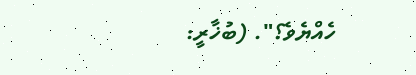ހެއްޔެވެ؟". (ބުޚާރީ: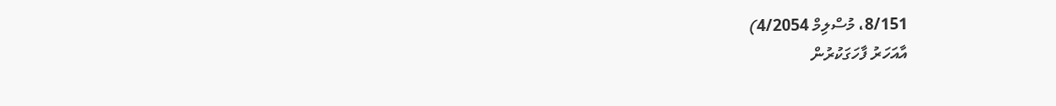8/151، މުސްލިމް 4/2054)
އާއަހަރު ފާހަގަކުރުން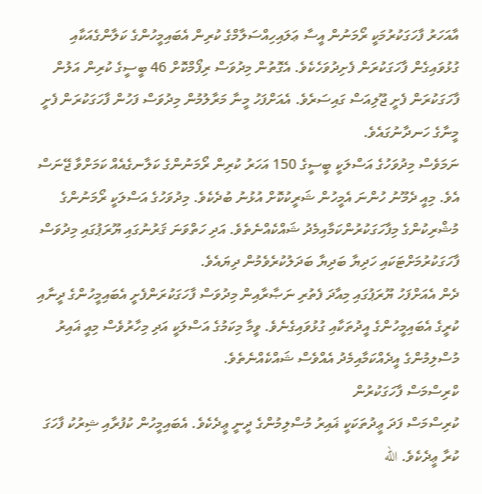އާއަހަރު ފާހަގަކުރުމަކީ ރޯމަނުން އީސާ ޢަލައިހިއްސަލާމްގެ ކުރިން އެބައިމީހުންގެ ކަލާންގެއަކާއި ގުޅުވައިގެން ފާހަގަކުރަން ފެށިދުވަހެކެވެ. އެގޮތުން މިދުވަސް ރިފޯމްކޮށް 46 ބީސީގެ ކުރިން އަލުން ފާހަގަކުރަން ފެށީ ޖޫލިއަސް ގައިސަރެވެ. އެއަށްފަހު މީނާ މަރާލުމުން މިދުވަސް ފަހުން ފާހަގަކުރަން ފެށީ މީނާގެ ހަނދާނުގައެވެ.
ނަމަވެސް މިދުވަހުގެ އަސްލަކީ ބީސީގެ 150 އަހަރު ކުރިން ރޯމަނުންގެ ކަލާނގެއެއް ކަމަށްވާ ޖޭނަސް އެވެ. މިއީ ދެމޫނު ހުންނަ އެމީހުން ޝަރީކުކޮށް އުޅުނު ބުދެކެވެ. މިދުވަހުގެ އަސްލަކީ ރޯމަނުންގެ މުޝްރިކުންގެ މިފާހަގަކުރުންކަމާއިމެދު ޝައްކެއްނެތެވެ. އަދި ހަތްވަނަ ޤަރުނުގައި ޔޫރަޕުގައި މިދުވަސް ފާހަގަކުރުމަށްޓަކައި ހަދިޔާ ބަދިޔާ ބަދަލުކުރެވެމުން ދިޔައެވެ.
ދެން އެއަށްފަހު ޔޫރަޕުގައި މިއާދަ ފެތުރި ނަޞާރާއިން މިދުވަސް ފާހަގަކުރަންފެށީ އެބައިމީހުންގެ ދީނާއި ކުރީގެ އެބައިމީހުންގެ އީދުތަކާއި ގުޅުވައިގެނެވެ. ވީމާ މިކަމުގެ އަސްލަކީ އަދި މިހާރުވެސް މިއީ ޣައިރު މުސްލިމުންގެ އީދެއްކަމާއިމެދު އެއްވެސް ޝައްކެއްނެތެވެ.
ކްރިސްމަސް ފާހަގަކުރުން
ކުރިސްމަސް ފަދަ ޢީދުތަކަކީ ޣައިރު މުސްލިމުންގެ ދީނީ ޢީދެކެވެ. އެބައިމީހުން ކުފުރާއި ޝިރުކު ފާހަގަ ކުރާ ޢީދެކެވެ. الله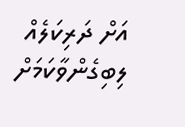އަށް ދަރިކަލެއް ލިބިގެންވާކަމަށް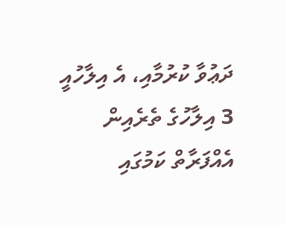ދަޢުވާ ކުރުމާއި، އެ އިލާހުއީ 3 އިލާހުގެ ތެރެއިން އެއްފަރާތް ކަމުގައި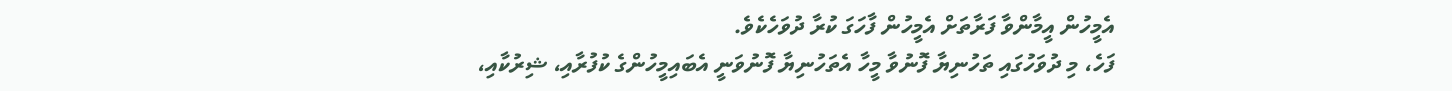އެމީހުން އީމާންވާ ފަރާތަށް އެމީހުން ފާހަގަ ކުރާ ދުވަހެކެވެ.
ފަހެ، މި ދުވަހުގައި ތަހުނިޔާ ފޮނުވާ މީހާ އެތަހުނިޔާ ފޮނުވަނީ އެބައިމީހުންގެ ކުފުރާއި، ޝިރުކާއި،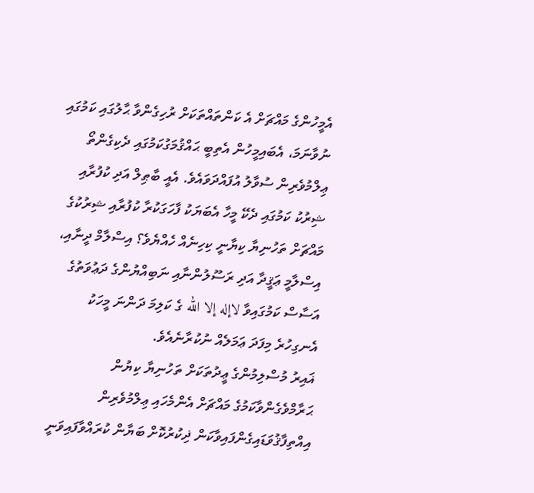އެމީހުންގެ މައްޗަށް އެ ކަންތައްތަކަށް ރުހިގެންވާ ޙާލުގައި ކަމުގައި ނުވާނަމަ، އެބައިމީހުން އެތިބީ ޙައްޤުމަގުކަމުގައި ދެކިގެންތޯ ޢިލްމުވެރިން ސުވާލު އުފައްދަވައެވެ. އެއީ ބާޠިލް އަދި ކުފުރާއި ޝިރުކު ކަމުގައި ދެކޭ މީހާ އެބަޔަކު ފާހަގަކުރާ ކުފުރާއި ޝިރުކުގެ މައްޗަށް ތަހުނިޔާ ކިޔާނީ ކިހިނެއް ހެއްޔެވެ؟ އިސްލާމް ދީނާއި، އިސްލާމީ ޢަޤީދާ އަދި ރަސޫލުންނާއި ނަބިއްޔުންގެ ދަޢުވަތުގެ އަސާސް ކަމުގައިވާ لاإله إلا الله ގެ ކަލިމަ ދަންނަ މީހަކު އެނގިހުރެ މިފަދަ ޢަމަލެއް ނުކުރާނެއެވެ.
ޣައިރު މުސްލިމުންގެ ޢީދުތަކަށް ތަހުނިޔާ ކިޔުން ޙަރާމްވެގެންވާކަމުގެ މައްޗަށް އެންމެހައި ޢިލްމުވެރިން އިއްތިފާޤުވަޑައިގެންފައިވާކަން ޛިކުރުކޮށް ބަޔާން ކުރައްވާފައިވަނީ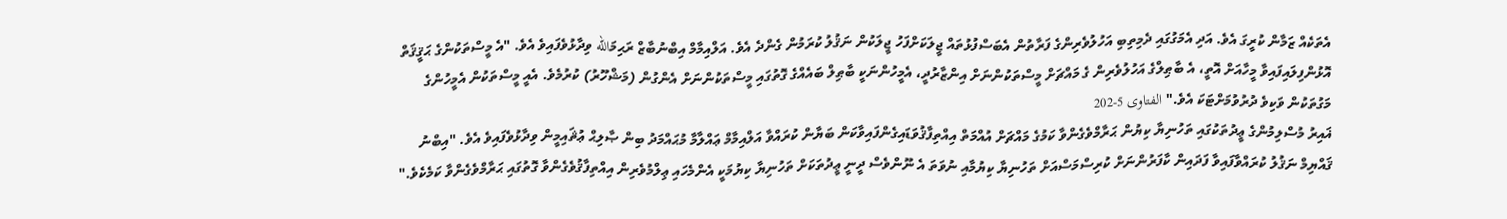އެތަކެއް ޒަމާން ކުރީގަ އެވެ. އަދި އެމަގުގައި ދެމިތިބި އަހުލުވެރިންގެ ފަރާތުން އެބަސްފުޅުތައް ޖީލަކަށްފަހު ޖީލަކުން ނަޤުލު ކުރަމުން ގެންދެ އެވެ. އަލްއިމާމް އިބްނުބާޒް ރަޙިމަالله ވިދާޅުވެފައިވެ އެވެ. "އެ މީސްތަކުންގެ ޙަޤީޤަތް އޮޅުންފިލައިފައިވާ މީހާއަށް އޮތީ، އެ ބާޠިލްގެ އަހުލުވެރިން ގެ މައްޗަށް މީސްތަކުންނަށް އިންޒާރުދީ، އެމީހުންނަކީ ބާޠިލް ބައެއްގެ ގޮތުގައި މީސްތަކުންނަށް އެންގުން (މަޝްހޫރު) ކުރުމެވެ. އެއީ މީސްތަކުން އެމީހުންގެ މަގުތަކުން ވަކިވެ ދުރުވުމަށްޓަކަ އެވެ." الفتاوى 5-202
ޣައިރު މުސްލިމުންގެ ޢީދުތަކުގައި ތަހުނިޔާ ކިޔުން ޙަރާމްވެގެންވާ ކަމުގެ މައްޗަށް އުއްމަތް އިއްތިފާޤުވަޑައިގެންފައިވާކަން ބަޔާން ކުރައްވާ އަލްއިމާމް ޢައްލާމާ މުޙައްމަދު ބިން ޞާލިޙް ޢުޘައިމީން ވިދާޅުވެފައިވެ އެވެ. "އިބްނު ޤައްޔިމް ނަޤުލު ކުރައްވާފައިވާ ފަދައިން ކާފަރުންނަށް ކުރިސްމަސްއަށް ތަހުނިޔާ ކިޔުމާއި ނުވަތަ އެ ނޫންވެސް ދީނީ ޢީދުތަކަށް ތަހުނިޔާ ކިޔުމަކީ އެންމެހައި ޢިލްމުވެރިން އިއްތިފާޤުވެގެންވާ ގޮތުގައި ޙަރާމްވެގެންވާ ކަމެކެވެ."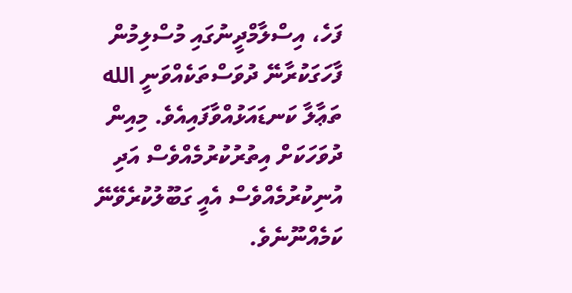ފަހެ، އިސްލާމްދީނުގައި މުސްލިމުން ފާހަގަކުރާނޭ ދުވަސްތަކެއްވަނީ الله ތަޢާލާ ކަނޑައަޅުއްވާފައިއެވެ. މިއިން ދުވަހަކަށް އިތުރުކުރުމެއްވެސް އަދި އުނިކުރުމެއްވެސް އެއީ ގަބޫލުކުރެވޭނޭ ކަމެއްނޫނެވެ.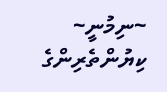~ނިމުނީ~
ކިޔުންތެރިންގެ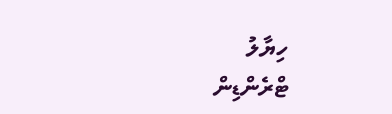ހިޔާލު
ޓްރެންޑިން